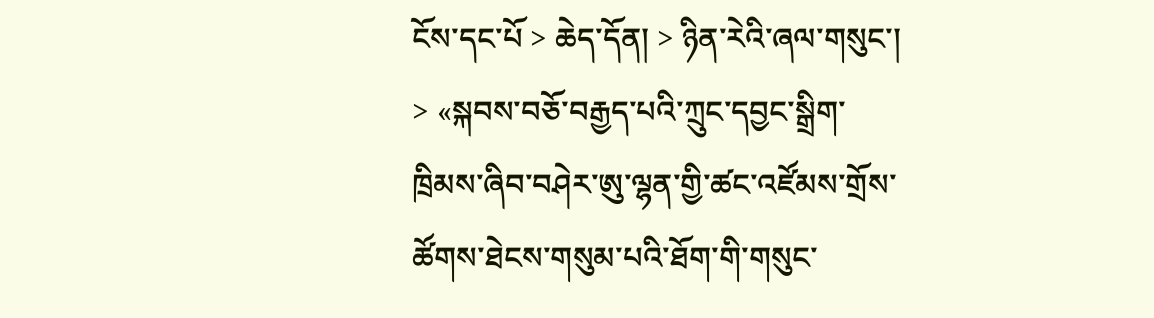ངོས་དང་པོ > ཆེད་དོན། > ཉིན་རེའི་ཞལ་གསུང་། > «སྐབས་བཅོ་བརྒྱད་པའི་ཀྲུང་དབྱང་སྒྲིག་ཁྲིམས་ཞིབ་བཤེར་ཨུ་ལྷན་གྱི་ཚང་འཛོམས་གྲོས་ཚོགས་ཐེངས་གསུམ་པའི་ཐོག་གི་གསུང་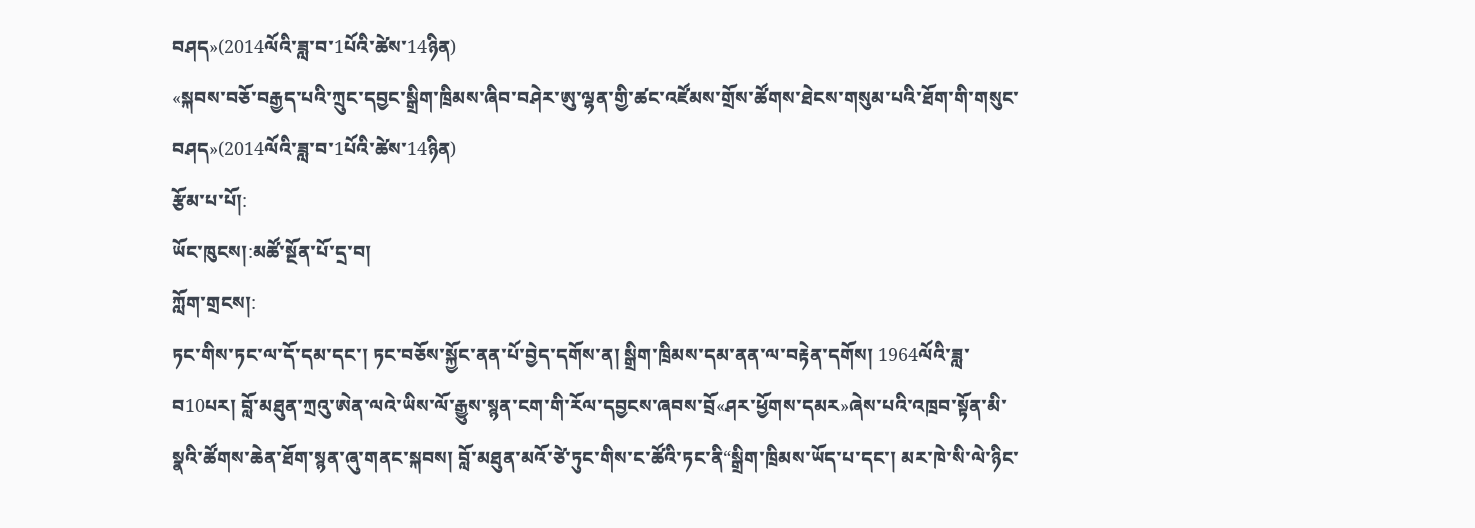བཤད»(2014ལོའི་ཟླ་བ་1པོའི་ཚེས་14ཉིན)
«སྐབས་བཅོ་བརྒྱད་པའི་ཀྲུང་དབྱང་སྒྲིག་ཁྲིམས་ཞིབ་བཤེར་ཨུ་ལྷན་གྱི་ཚང་འཛོམས་གྲོས་ཚོགས་ཐེངས་གསུམ་པའི་ཐོག་གི་གསུང་བཤད»(2014ལོའི་ཟླ་བ་1པོའི་ཚེས་14ཉིན)
རྩོམ་པ་པོ།:
ཡོང་ཁུངས།:མཚོ་སྔོན་པོ་དྲ་བ།
ཀློག་གྲངས།:
ཏང་གིས་ཏང་ལ་དོ་དམ་དང་། ཏང་བཅོས་སྐྱོང་ནན་པོ་བྱེད་དགོས་ན། སྒྲིག་ཁྲིམས་དམ་ནན་ལ་བརྟེན་དགོས། 1964ལོའི་ཟླ་བ10པར། བློ་མཐུན་ཀྲའུ་ཨེན་ལའེ་ཡིས་ལོ་རྒྱུས་སྙན་ངག་གི་རོལ་དབྱངས་ཞབས་བྲོ«ཤར་ཕྱོགས་དམར»ཞེས་པའི་འཁྲབ་སྟོན་མི་སྣའི་ཚོགས་ཆེན་ཐོག་སྙན་ཞུ་གནང་སྐབས། བློ་མཐུན་མའོ་ཙེ་ཏུང་གིས་ང་ཚོའི་ཏང་ནི“སྒྲིག་ཁྲིམས་ཡོད་པ་དང་། མར་ཁེ་སི་ལེ་ཉིང་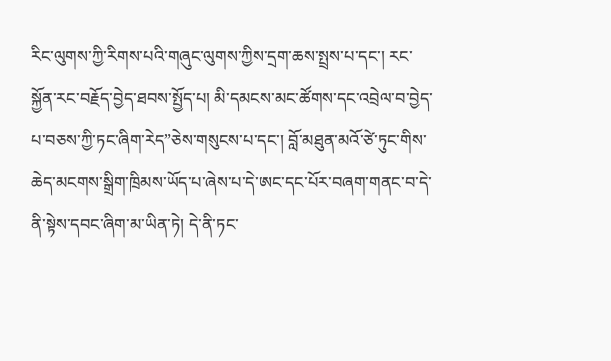རིང་ལུགས་ཀྱི་རིགས་པའི་གཞུང་ལུགས་ཀྱིས་དྲག་ཆས་སྤྲས་པ་དང་། རང་སྐྱོན་རང་བརྗོད་བྱེད་ཐབས་སྤྱོད་པ། མི་དམངས་མང་ཚོགས་དང་འབྲེལ་བ་བྱེད་པ་བཅས་ཀྱི་ཏང་ཞིག་རེད”ཅེས་གསུངས་པ་དང་། བློ་མཐུན་མའོ་ཙེ་ཏུང་གིས་ཆེད་མངགས་སྒྲིག་ཁྲིམས་ཡོད་པ་ཞེས་པ་དེ་ཨང་དང་པོར་བཞག་གནང་བ་དེ་ནི་སྟེས་དབང་ཞིག་མ་ཡིན་ཏེ། དེ་ནི་ཏང་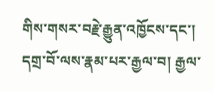གིས་གསར་བརྗེ་རྒྱུན་འཁྱོངས་དང་། དགྲ་བོ་ལས་རྣམ་པར་རྒྱལ་བ། རྒྱལ་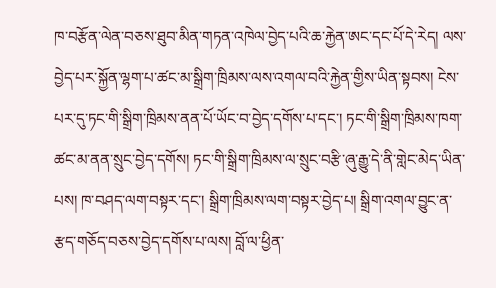ཁ་བརྩོན་ལེན་བཅས་ཐུབ་མིན་གཏན་འཁེལ་བྱེད་པའི་ཆ་རྐྱེན་ཨང་དང་པོ་དེ་རེད། ལས་བྱེད་པར་སྐྱོན་ལྷག་པ་ཚང་མ་སྒྲིག་ཁྲིམས་ལས་འགལ་བའི་རྐྱེན་གྱིས་ཡིན་སྟབས། ངེས་པར་དུ་ཏང་གི་སྒྲིག་ཁྲིམས་ནན་པོ་ཡོང་བ་བྱེད་དགོས་པ་དང་། ཏང་གི་སྒྲིག་ཁྲིམས་ཁག་ཚང་མ་ནན་སྲུང་བྱེད་དགོས། ཏང་གི་སྒྲིག་ཁྲིམས་ལ་སྲུང་བརྩི་ཞུ་རྒྱུ་དེ་ནི་གླེང་མེད་ཡིན་པས། ཁ་བཤད་ལག་བསྟར་དང་། སྒྲིག་ཁྲིམས་ལག་བསྟར་བྱེད་པ། སྒྲིག་འགལ་བྱུང་ན་རྩད་གཅོད་བཅས་བྱེད་དགོས་པ་ལས། བློ་ལ་ཕྱིན་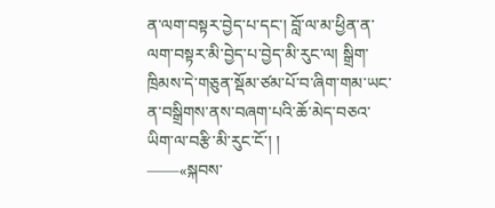ན་ལག་བསྟར་བྱེད་པ་དང་། བློ་ལ་མ་ཕྱིན་ན་ལག་བསྟར་མི་བྱེད་པ་བྱེད་མི་རུང་ལ། སྒྲིག་ཁྲིམས་དེ་གཅུན་སྡོམ་ཙམ་པོ་བ་ཞིག་གམ་ཡང་ན་བསྒྲིགས་ནས་བཞག་པའི་ཆོ་མེད་བཅའ་ཡིག་ལ་བརྩི་མི་རུང་ངོ་། །
——«སྐབས་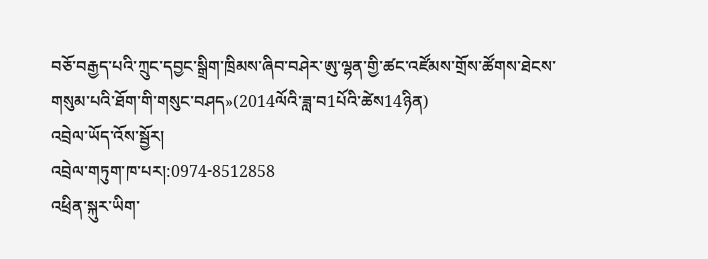བཅོ་བརྒྱད་པའི་ཀྲུང་དབྱང་སྒྲིག་ཁྲིམས་ཞིབ་བཤེར་ཨུ་ལྷན་གྱི་ཚང་འཛོམས་གྲོས་ཚོགས་ཐེངས་གསུམ་པའི་ཐོག་གི་གསུང་བཤད»(2014ལོའི་ཟླ་བ1པོའི་ཚེས14ཉིན)
འབྲེལ་ཡོད་འོས་སྦྱོར།
འབྲེལ་གཏུག་ཁ་པར།:0974-8512858
འཕྲིན་སྐུར་ཡིག་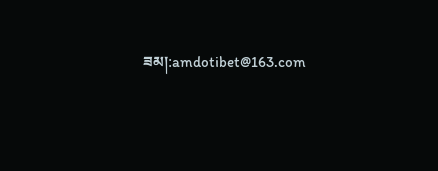ཟམ།:amdotibet@163.com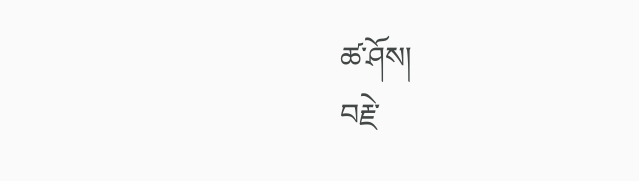ཚ་ཤོས།
བརྗེ་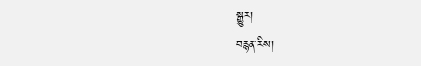སྒྱུར།
བརྙན་རིས།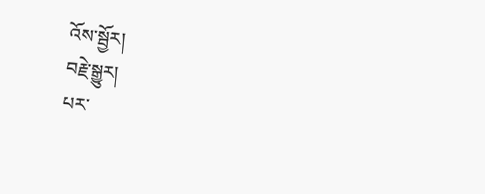འོས་སྦྱོར།
བརྗེ་སྒྱུར།
པར་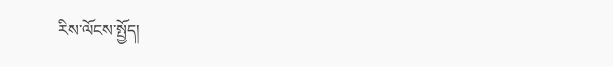རིས་ལོངས་སྤྱོད།